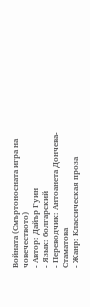Войната (Смъртоносната игра на човечеството)
- Автор: Дайър Гуин
- Язык: болгарский
- Переводчик: Антоанета Дончева-Стаматова
- Жанр: Классическая проза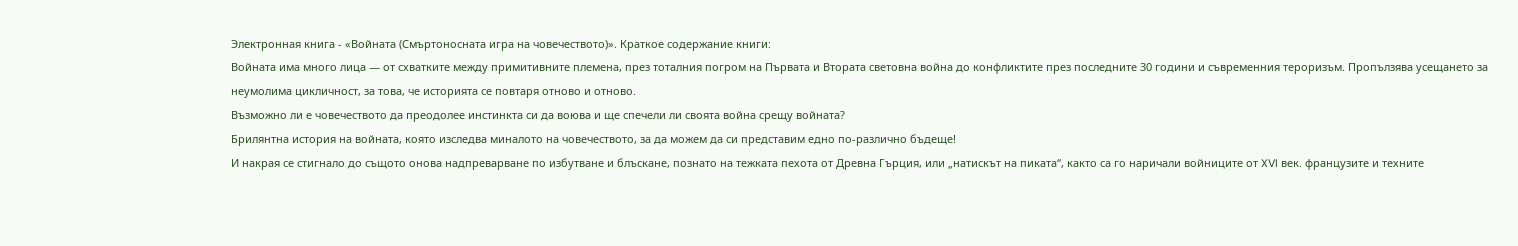Электронная книга - «Войната (Смъртоносната игра на човечеството)». Краткое содержание книги:
Войната има много лица — от схватките между примитивните племена, през тоталния погром на Първата и Втората световна война до конфликтите през последните 30 години и съвременния тероризъм. Пропълзява усещането за неумолима цикличност, за това, че историята се повтаря отново и отново.
Възможно ли е човечеството да преодолее инстинкта си да воюва и ще спечели ли своята война срещу войната?
Брилянтна история на войната, която изследва миналото на човечеството, за да можем да си представим едно по-различно бъдеще!
И накрая се стигнало до същото онова надпреварване по избутване и блъскане, познато на тежката пехота от Древна Гърция, или „натискът на пиката“, както са го наричали войниците от XVI век. французите и техните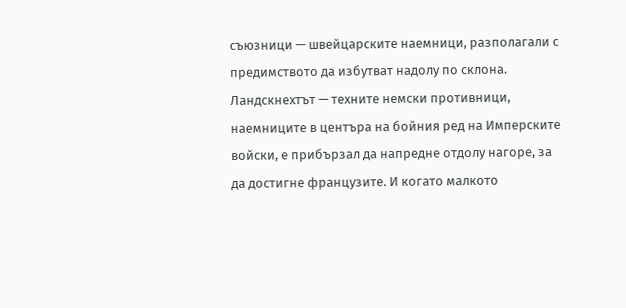съюзници — швейцарските наемници, разполагали с предимството да избутват надолу по склона. Ландскнехтът — техните немски противници, наемниците в центъра на бойния ред на Имперските войски, е прибързал да напредне отдолу нагоре, за да достигне французите. И когато малкото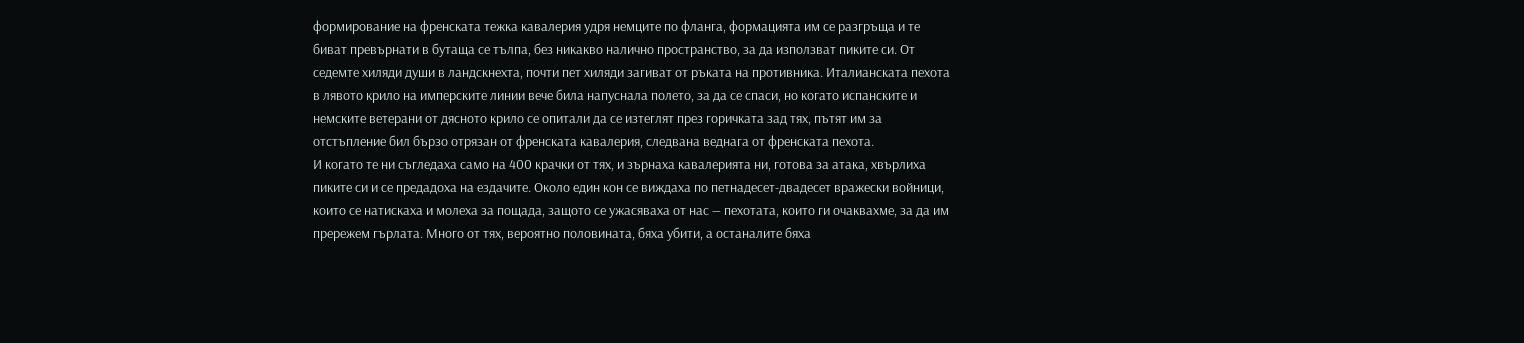формирование на френската тежка кавалерия удря немците по фланга, формацията им се разгръща и те биват превърнати в бутаща се тълпа, без никакво налично пространство, за да използват пиките си. От седемте хиляди души в ландскнехта, почти пет хиляди загиват от ръката на противника. Италианската пехота в лявото крило на имперските линии вече била напуснала полето, за да се спаси, но когато испанските и немските ветерани от дясното крило се опитали да се изтеглят през горичката зад тях, пътят им за отстъпление бил бързо отрязан от френската кавалерия, следвана веднага от френската пехота.
И когато те ни съгледаха само на 400 крачки от тях, и зърнаха кавалерията ни, готова за атака, хвърлиха пиките си и се предадоха на ездачите. Около един кон се виждаха по петнадесет-двадесет вражески войници, които се натискаха и молеха за пощада, защото се ужасяваха от нас — пехотата, които ги очаквахме, за да им прережем гърлата. Много от тях, вероятно половината, бяха убити, а останалите бяха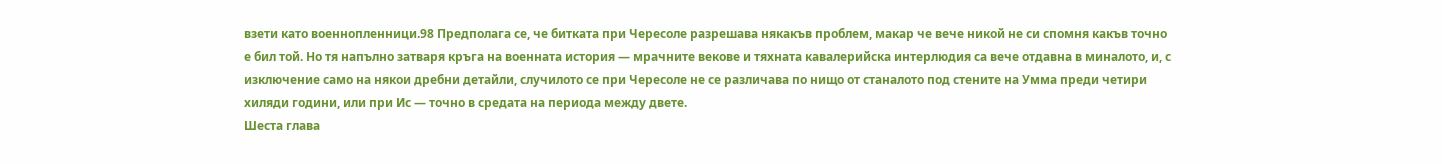взети като военнопленници.98 Предполага се, че битката при Чересоле разрешава някакъв проблем, макар че вече никой не си спомня какъв точно е бил той. Но тя напълно затваря кръга на военната история — мрачните векове и тяхната кавалерийска интерлюдия са вече отдавна в миналото, и, с изключение само на някои дребни детайли, случилото се при Чересоле не се различава по нищо от станалото под стените на Умма преди четири хиляди години, или при Ис — точно в средата на периода между двете.
Шеста глава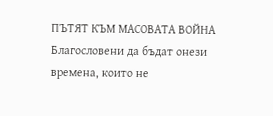ПЪТЯТ КЪМ МАСОВАТА ВОЙНА
Благословени да бъдат онези времена, които не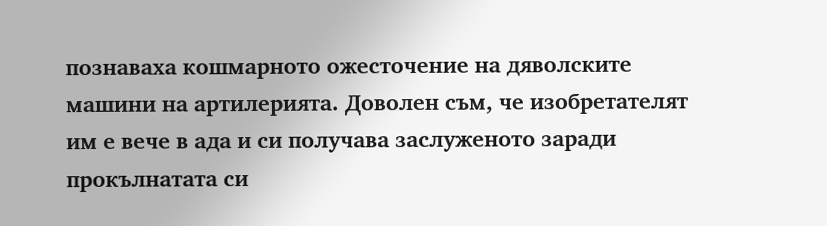познаваха кошмарното ожесточение на дяволските машини на артилерията. Доволен съм, че изобретателят им е вече в ада и си получава заслуженото заради прокълнатата си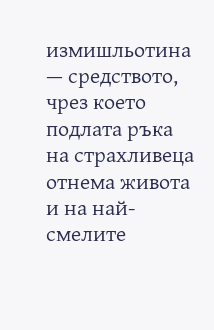измишльотина — средството, чрез което подлата ръка на страхливеца отнема живота и на най-смелите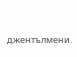джентълмени.